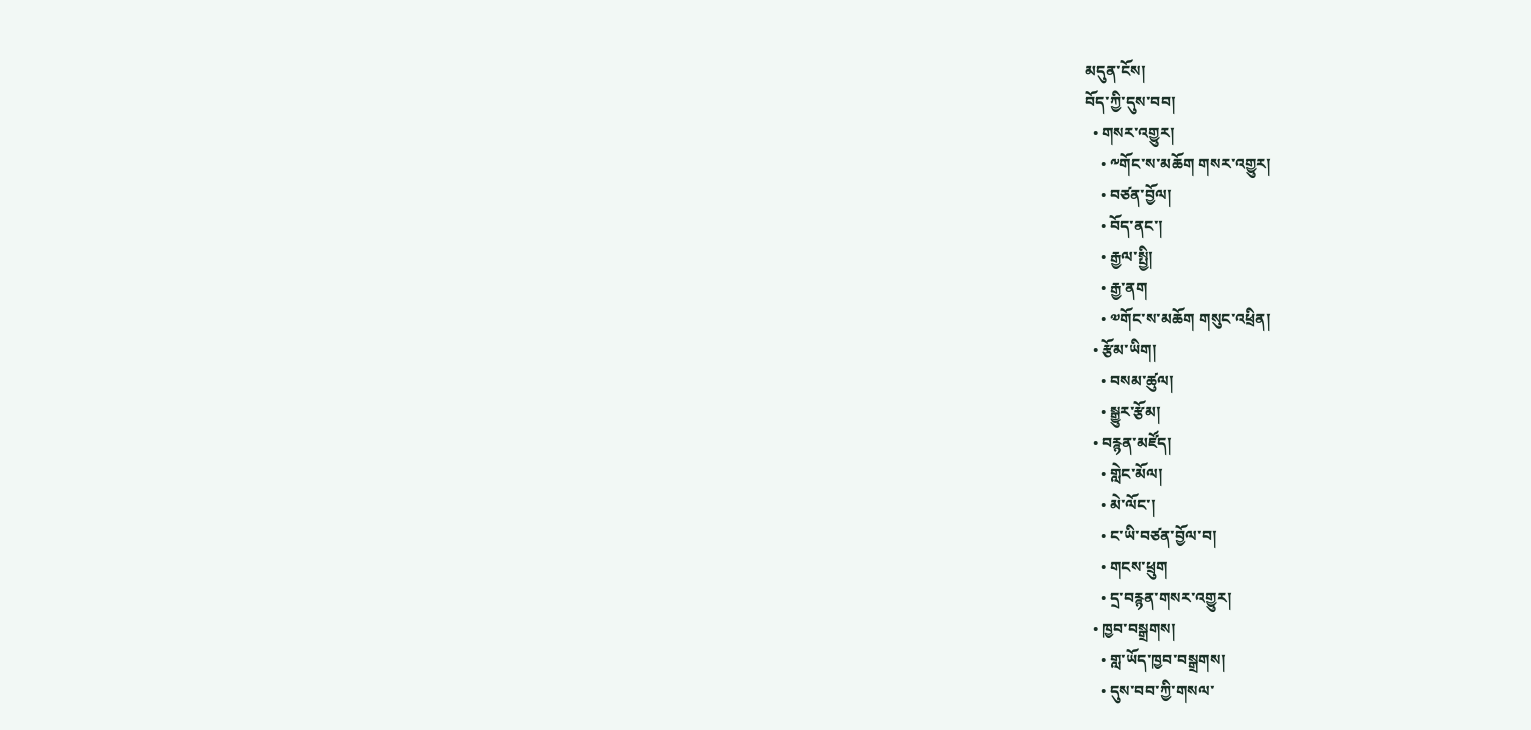མདུན་ངོས།
བོད་ཀྱི་དུས་བབ།
  • གསར་འགྱུར།
    • ༸གོང་ས་མཆོག གསར་འགྱུར།
    • བཙན་བྱོལ།
    • བོད་ནང་།
    • རྒྱལ་སྤྱི།
    • རྒྱ་ནག
    • ༧གོང་ས་མཆོག གསུང་འཕྲིན།
  • རྩོམ་ཡིག།
    • བསམ་ཚུལ།
    • སྒྱུར་རྩོམ།
  • བརྙན་མཛོད།
    • གླེང་མོལ།
    • མེ་ལོང་།
    • ང་ཡི་བཙན་བྱོལ་བ།
    • གངས་ཕྲུག
    • དྲ་བརྙན་གསར་འགྱུར།
  • ཁྱབ་བསྒྲགས།
    • གླ་ཡོད་ཁྱབ་བསྒྲགས།
    • དུས་བབ་ཀྱི་གསལ་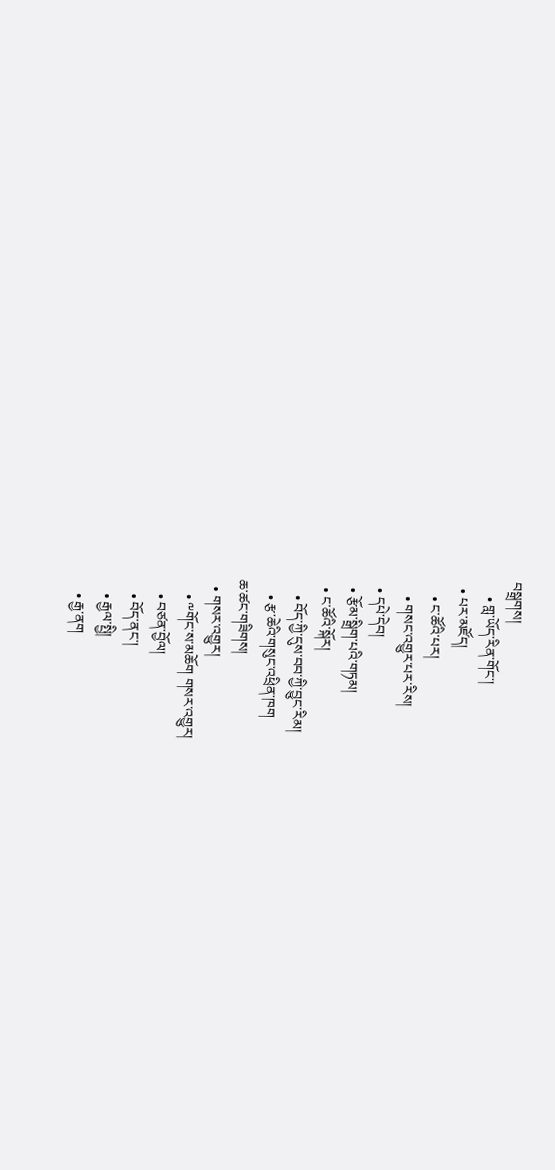བསྒྲགས།
    • གླ་ཡོད་རིན་གོང་།
  • པར་མཛོད།
    • ང་ཚོའི་པར།
    • གསང་འགྱུར་པར་རིས།
  • དཔེ་དེབ།
  • རྩོམ་སྒྲིག་པའི་གཏམ།
  • ང་ཚོའི་སྐོར།
    • བོད་ཀྱི་དུས་བབ་ཀྱི་བྱུང་རིམ།
    • རྩ་ཆེའི་གསུང་འཕྲིན་ཁག
ཆ་ཚང་གཟིགས།
  • གསར་འགྱུར།
    • ༸གོང་ས་མཆོག གསར་འགྱུར།
    • བཙན་བྱོལ།
    • བོད་ནང་།
    • རྒྱལ་སྤྱི།
    • རྒྱ་ནག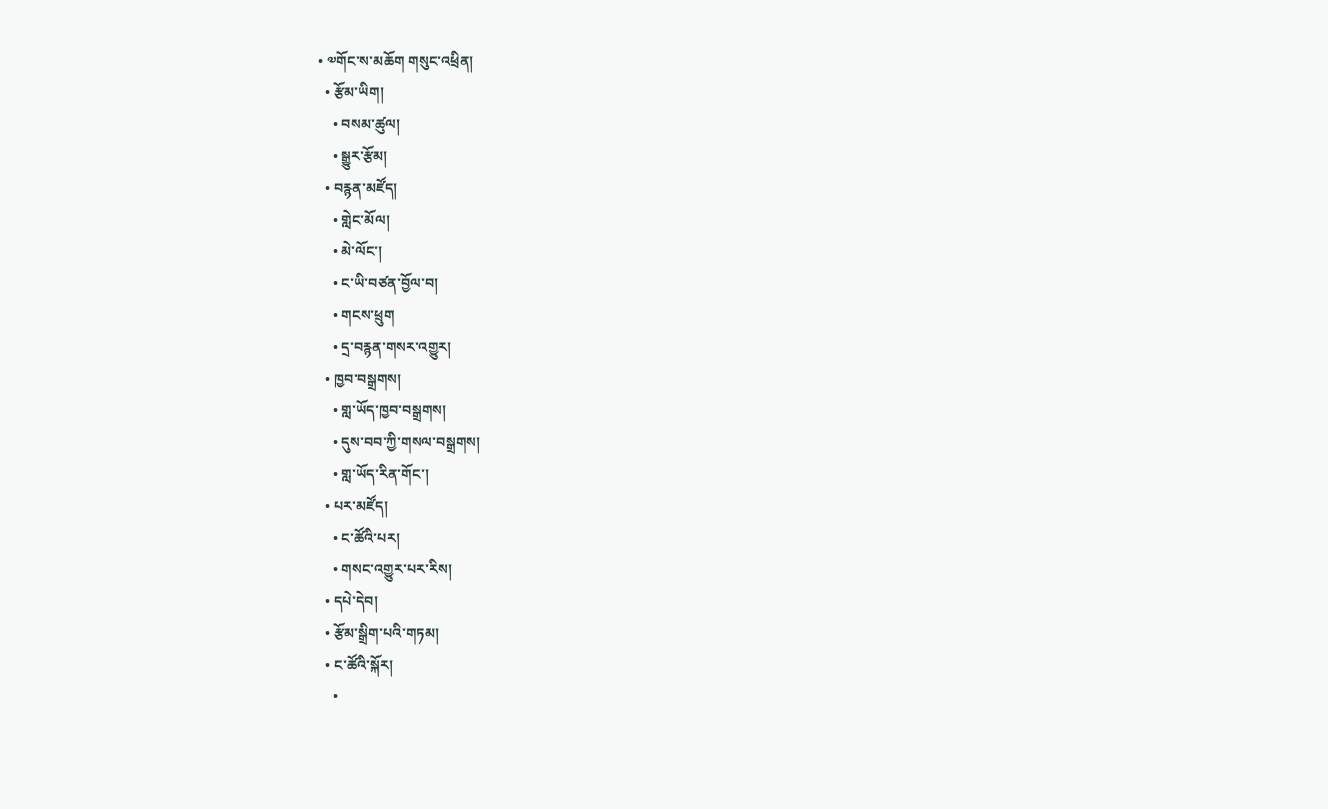• ༧གོང་ས་མཆོག གསུང་འཕྲིན།
  • རྩོམ་ཡིག།
    • བསམ་ཚུལ།
    • སྒྱུར་རྩོམ།
  • བརྙན་མཛོད།
    • གླེང་མོལ།
    • མེ་ལོང་།
    • ང་ཡི་བཙན་བྱོལ་བ།
    • གངས་ཕྲུག
    • དྲ་བརྙན་གསར་འགྱུར།
  • ཁྱབ་བསྒྲགས།
    • གླ་ཡོད་ཁྱབ་བསྒྲགས།
    • དུས་བབ་ཀྱི་གསལ་བསྒྲགས།
    • གླ་ཡོད་རིན་གོང་།
  • པར་མཛོད།
    • ང་ཚོའི་པར།
    • གསང་འགྱུར་པར་རིས།
  • དཔེ་དེབ།
  • རྩོམ་སྒྲིག་པའི་གཏམ།
  • ང་ཚོའི་སྐོར།
    •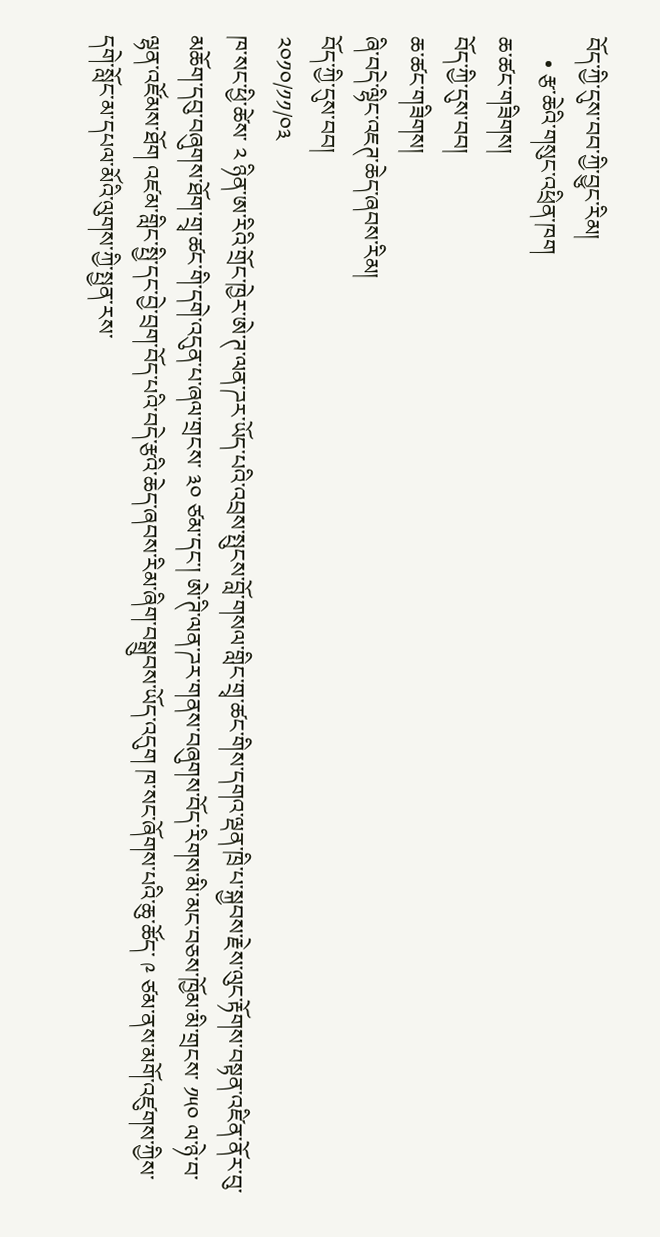བོད་ཀྱི་དུས་བབ་ཀྱི་བྱུང་རིམ།
    • རྩ་ཆེའི་གསུང་འཕྲིན་ཁག
ཆ་ཚང་གཟིགས།
བོད་ཀྱི་དུས་བབ།
ཆ་ཚང་གཟིགས།
ཞི་བདེ་ལྷིང་འཇཊ་ཆེད་ཞབས་རིམ།
བོད་ཀྱི་དུས་བབ།
༢༠༡༠/༡༡/༠༣
ཁ་སང་ཕྱི་ཚེས་ ༢ ཉིན་ཨ་རིའི་གྲོང་ཁྱེར་ཨེ་ཊ་ལན་ཌར་ཡོད་པའི་འབྲས་སྤུངས་བློ་གསལ་གླིང་གྲྭ་ཚང་གིས་དགའ་ལྡན་ཁྲི་པ་སྐྱབས་རྗེས་ལུང་རྟོགས་བསྟན་འཛིན་ནོར་བུ་མཆོག་དབུ་བཞུགས་ཐོག་གྲྭ་ཚང་གི་དགེ་འདུན་པ་ཞལ་གྲངས་ ༣༠ ཙམ་དང་། ཨེ་ཊི་ལན་ཌར་གནས་བཞུགས་བོད་རིགས་མི་མང་བཅས་ཁྱོམ་མི་གྲངས་ ༡༥༠ ལ་ཉེ་བ་ལྷན་འཛོམས་ཐོག འཛམ་གླིང་སྤྱི་དང་བྱེ་བྲག་བོད་པའི་བདེ་རྩའི་ཆེད་ཞབས་རིམ་ཞིག་བསྒྲུབས་ཡོད་འདུག ཁ་སང་ཞོགས་པའི་ཆུ་ཚོད་ ༩ ཙམ་ནས་མགོ་འཛུགས་ཀྱིས་དགེ་སློང་མ་དཔལ་མོའི་ལུགས་ཀྱི་སྤྱན་རས་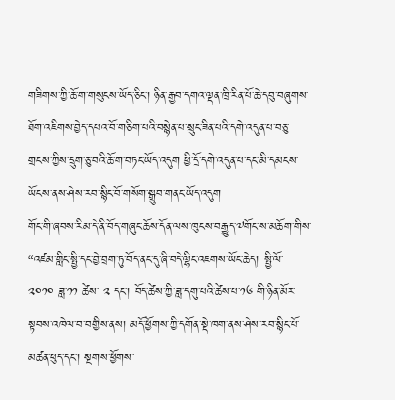གཟིགས་ཀྱི་ཆོ་ག་གསུངས་ཡོད་ཅིང་། ཉིན་རྒྱབ་དགའ་ལྡན་ཁྲི་རིན་པོ་ཆེ་དབུ་བཞུགས་ཐོག་འཇིགས་བྱེད་དཔའ་བོ་གཅིག་པའི་བསྙེན་པ་སྲུང་ཟིན་པའི་དགེ་འདུན་པ་བཅུ་གྲངས་ཀྱིས་དྲུག་ཅུ་བའི་ཆོ་ག་བཏང་ཡོད་འདུག ཕྱི་དྲོ་དགེ་འདུན་པ་དང་མི་དམངས་ཡོངས་ནས་ཤེས་རབ་སྙིང་བོ་གསོག་སྒྲུབ་གནང་ཡོད་འདུག
གོང་གི་ཞབས་རིམ་དེ་ནི་བོད་གཞུང་ཆོས་དོན་ལས་ཁུངས་བརྒྱུད་༧གོང་ས་མཆོག་གིས་ “འཛམ་གླིང་སྤྱི་དང་བྱེ་བྲག་ཏུ་བོད་ནང་དུ་ཞི་བདེ་ལྷིང་འཇགས་ཡོང་ཆེད། སྤྱི་ལོ་ ༢༠༡༠ ཟླ་༡༡ ཚེས་ ༢ དང་། བོད་ཚེས་ཀྱི་ཟླ་དགུ་པའི་ཚེས་པ་༡༦ གི་ཉིན་མོར་སྟབས་འཁེལ་བ་བགྱིས་ནས། མདོ་ཕྱོགས་ཀྱི་དགོན་སྡེ་ཁག་ནས་ཤེས་རབ་སྙིང་པོ་མཚན་ཕུད་དང་། སྔགས་ཕྱོགས་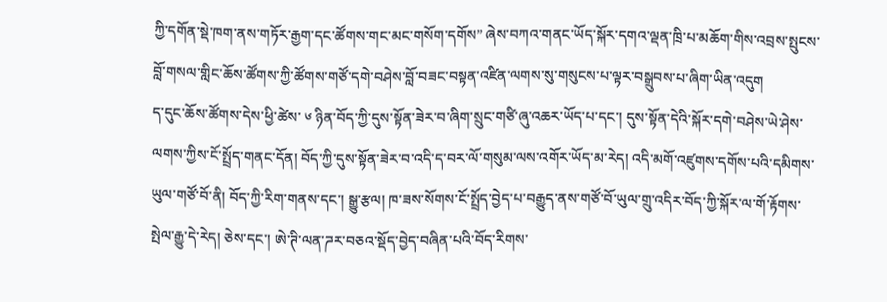ཀྱི་དགོན་སྡེ་ཁག་ནས་གཏོར་རྒྱག་དང་ཚོགས་གང་མང་གསོག་དགོས” ཞེས་བཀའ་གནང་ཡོད་སྐོར་དགའ་ལྡན་ཁྲི་པ་མཆོག་གིས་འབྲས་སྤུངས་བློ་གསལ་གླིང་ཆོས་ཚོགས་ཀྱི་ཚོགས་གཙོ་དགེ་བཤེས་བློ་བཟང་བསྟན་འཛིན་ལགས་སུ་གསུངས་པ་ལྟར་བསྒྲུབས་པ་ཞིག་ཡིན་འདུག
ད་དུང་ཆོས་ཚོགས་དེས་ཕྱི་ཚེས་ ༦ ཉིན་བོད་ཀྱི་དུས་སྟོན་ཟེར་བ་ཞིག་སྲུང་གཙི་ཞུ་འཆར་ཡོད་པ་དང་། དུས་སྟོན་དེའི་སྐོར་དགེ་བཤེས་ཡེ་ཤེས་ལགས་ཀྱིས་ངོ་སྤྲོད་གནང་དོན། བོད་ཀྱི་དུས་སྟོན་ཟེར་བ་འདི་ད་བར་ལོ་གསུམ་ལས་འགོར་ཡོད་མ་རེད། འདི་མགོ་འཛུགས་དགོས་པའི་དམིགས་ཡུལ་གཙོ་བོ་ནི། བོད་ཀྱི་རིག་གནས་དང་། སྒྱུ་རྩལ། ཁ་ཟས་སོགས་ངོ་སྤྲོད་བྱེད་པ་བརྒྱུད་ནས་གཙོ་བོ་ཡུལ་གྲུ་འདིར་བོད་ཀྱི་སྐོར་ལ་གོ་རྟོགས་སྤེལ་རྒྱུ་དེ་རེད། ཅེས་དང་། ཨེ་ཊི་ལན་ཌར་བཅའ་སྡོད་བྱེད་བཞིན་པའི་བོད་རིགས་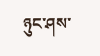ཉུང་ཤས་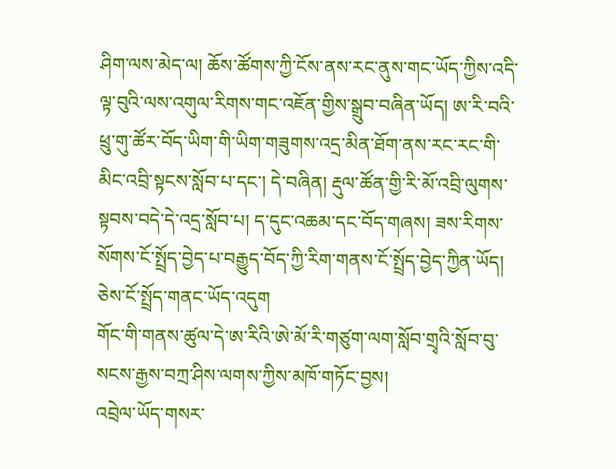ཤིག་ལས་མེད་ལ། ཆོས་ཚོགས་ཀྱི་ངོས་ནས་རང་ནུས་གང་ཡོད་ཀྱིས་འདི་ལྟ་བུའི་ལས་འགུལ་རིགས་གང་འཇོན་གྱིས་སྒྲུབ་བཞིན་ཡོད། ཨ་རི་བའི་ཕྲུ་གུ་ཚོར་བོད་ཡིག་གི་ཡིག་གཟུགས་འདྲ་མིན་ཐོག་ནས་རང་རང་གི་མིང་འབྲི་སྟངས་སློབ་པ་དང་། དེ་བཞིན། རྡུལ་ཚོན་གྱི་རི་མོ་འབྲི་ལུགས་སྟབས་བདེ་དེ་འདྲ་སློབ་པ། ད་དུང་འཆམ་དང་བོད་གཞས། ཟས་རིགས་སོགས་ངོ་སྤྲོད་བྱེད་པ་བརྒྱུད་བོད་ཀྱི་རིག་གནས་ངོ་སྤྲོད་བྱེད་ཀྱིན་ཡོད། ཅེས་ངོ་སྤྲོད་གནང་ཡོད་འདུག
གོང་གི་གནས་ཚུལ་དེ་ཨ་རིའི་ཨེ་མོ་རི་གཙུག་ལག་སློབ་གྲྭའི་སློབ་བུ་སངས་རྒྱས་བཀྲ་ཤིས་ལགས་ཀྱིས་མཁོ་གཏོང་བྱས།
འབྲེལ་ཡོད་གསར་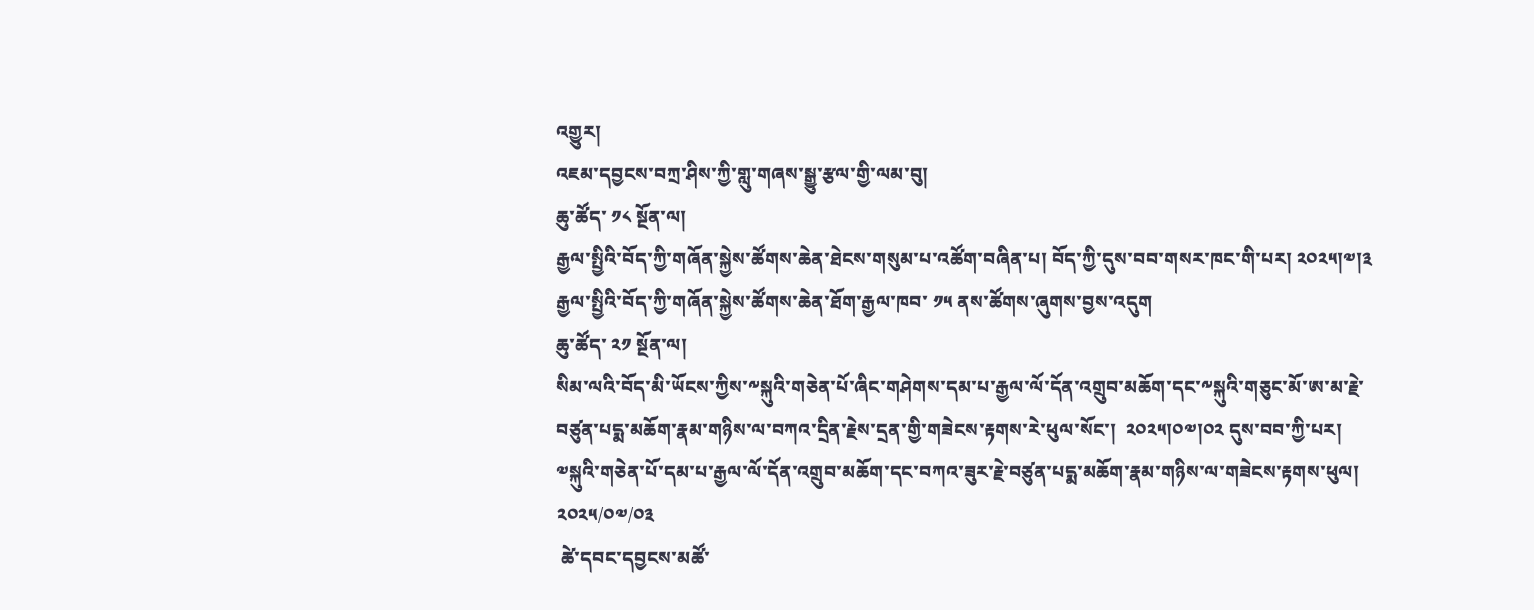འགྱུར།
འཇམ་དབྱངས་བཀྲ་ཤིས་ཀྱི་གླུ་གཞས་སྒྱུ་རྩལ་གྱི་ལམ་བུ།
ཆུ་ཚོད་ ༡༨ སྔོན་ལ།
རྒྱལ་སྤྱིའི་བོད་ཀྱི་གཞོན་སྐྱེས་ཚོགས་ཆེན་ཐེངས་གསུམ་པ་འཚོག་བཞིན་པ། བོད་ཀྱི་དུས་བབ་གསར་ཁང་གི་པར། ༢༠༢༥།༧།༣
རྒྱལ་སྤྱིའི་བོད་ཀྱི་གཞོན་སྐྱེས་ཚོགས་ཆེན་ཐོག་རྒྱལ་ཁབ་ ༡༥ ནས་ཚོགས་ཞུགས་བྱས་འདུག
ཆུ་ཚོད་ ༢༡ སྔོན་ལ།
སིམ་ལའི་བོད་མི་ཡོངས་ཀྱིས་༸སྐུའི་གཅེན་པོ་ཞིང་གཤེགས་དམ་པ་རྒྱལ་ལོ་དོན་འགྲུབ་མཆོག་དང་༸སྐུའི་གཅུང་མོ་ཨ་མ་རྗེ་བཙུན་པདྨ་མཆོག་རྣམ་གཉིས་ལ་བཀའ་དྲིན་རྗེས་དྲན་གྱི་གཟེངས་རྟགས་རེ་ཕུལ་སོང་།  ༢༠༢༥།༠༧།༠༢ དུས་བབ་ཀྱི་པར།
༧སྐུའི་གཅེན་པོ་དམ་པ་རྒྱལ་ལོ་དོན་འགྲུབ་མཆོག་དང་བཀའ་ཟུར་རྗེ་བཙུན་པདྨ་མཆོག་རྣམ་གཉིས་ལ་གཟེངས་རྟགས་ཕུལ།
༢༠༢༥/༠༧/༠༣
 ཚེ་དབང་དབྱངས་མཚོ་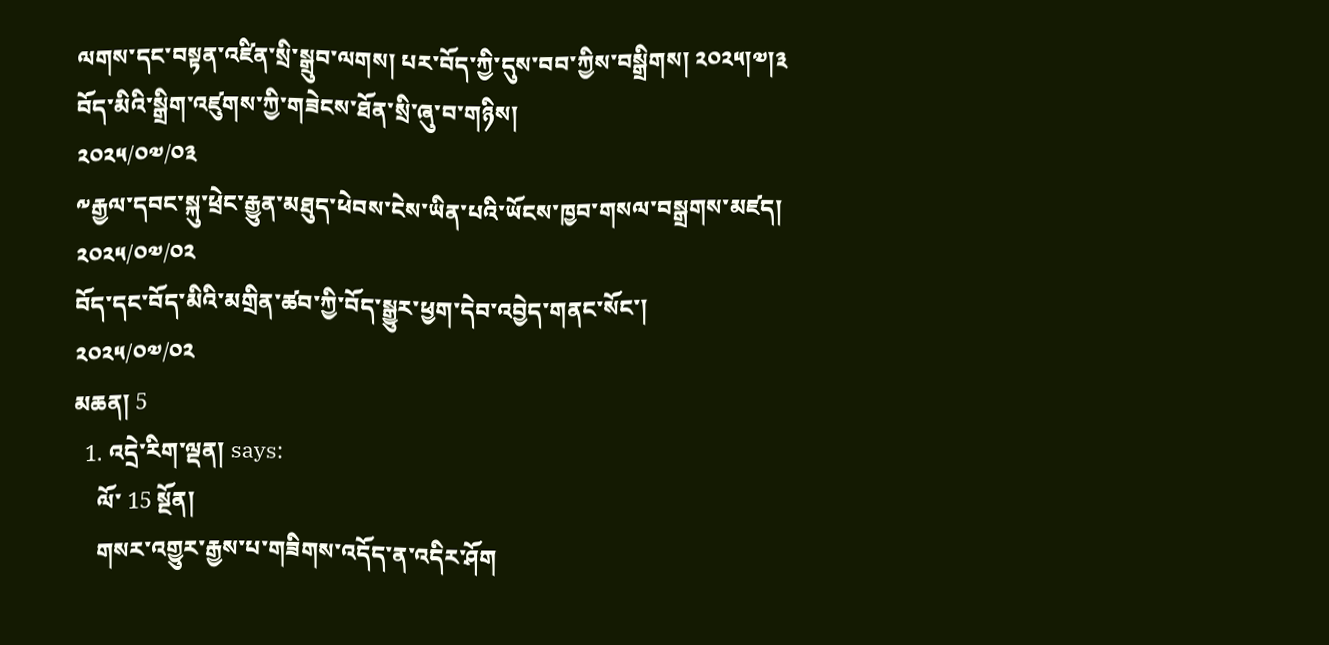ལགས་དང་བསྟན་འཛིན་སྲི་སྒྲུབ་ལགས། པར་བོད་ཀྱི་དུས་བབ་ཀྱིས་བསྒྲིགས། ༢༠༢༥།༧།༣
བོད་མིའི་སྒྲིག་འཛུགས་ཀྱི་གཟེངས་ཐོན་སྲི་ཞུ་བ་གཉིས།
༢༠༢༥/༠༧/༠༣
༸རྒྱལ་དབང་སྐུ་ཕྲེང་རྒྱུན་མཐུད་ཕེབས་ངེས་ཡིན་པའི་ཡོངས་ཁྱབ་གསལ་བསྒྲགས་མཛད།
༢༠༢༥/༠༧/༠༢
བོད་དང་བོད་མིའི་མགྲིན་ཚབ་ཀྱི་བོད་སྒྱུར་ཕྱག་དེབ་འབྱེད་གནང་སོང་།
༢༠༢༥/༠༧/༠༢
མཆན། 5
  1. འདྲེ་རིག་ལྡན། says:
    ལོ་ 15 སྔོན།
    གསར་འགྱུར་རྒྱས་པ་གཟིགས་འདོད་ན་འདིར་ཤོག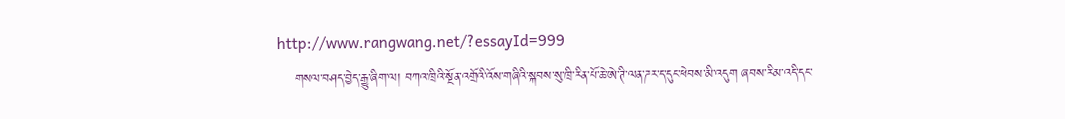http://www.rangwang.net/?essayId=999
    གསལ་བཤད་བྱེད་རྒྱུ་ཞིག་ལ། བཀའ་ཁྲིའི་སྔོན་འགྲོའི་འོས་གཞིའི་སྐབས་སུ་ཁྲི་རིན་པོ་ཆེ་ཨེ་ཊི་ལན་ཌར་ད་དུང་ཕེབས་མི་འདུག ཞབས་རིམ་འདི་དང་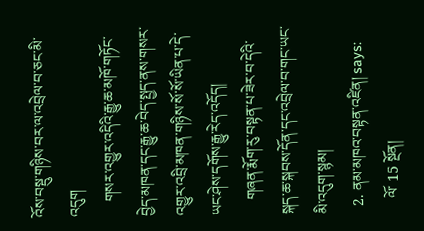འོས་བསྡུ་གཉིས་བར་ལ་འབྲེལ་བ་ཅང་མི་འདུག
    གསར་འགྱུར་འདིའི་རྒྱུ་ཆ་མཁོ་གཏོང་བྱེད་མཁན་དང་རྒྱུ་ཆ་བེད་སྤྱད་ནས་གསར་འགྱུར་འབྲི་མཁན་གཉིས་སོ་སོ་ཡིན་པ་དེ་ཡང་ཤེས་དགོས་རྒྱུ་རེད་འདོད།
    གཞན་རྨོག་རུ་བསྟན་པ་ཟེར་བ་དེའི་སྐད་ཆ་སྐབས་དོན་དང་འབྲེལ་བ་གང་ཡང་མི་འདུག་སྙམ།
  2. ནམ་མཁའ་བསྟན་འཛིན། says:
    ལོ་ 15 སྔོན།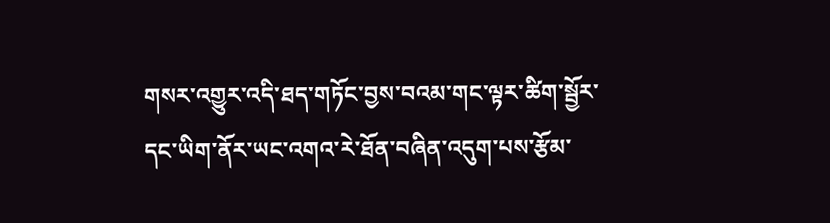གསར་འགྱུར་འདི་ཐད་གཏོང་བྱས་བའམ་གང་ལྟར་ཚིག་སྦྱོར་དང་ཡིག་ནོར་ཡང་འགའ་རེ་ཐོན་བཞིན་འདུག་པས་རྩོམ་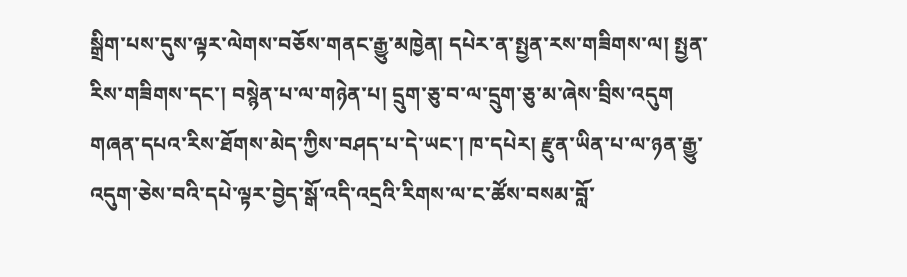སྒྲིག་པས་དུས་ལྟར་ལེགས་བཅོས་གནང་རྒྱུ་མཁྱེན། དཔེར་ན་སྤྱན་རས་གཟིགས་ལ། སྤྱན་རིས་གཟིགས་དང་། བསྙེན་པ་ལ་གཉེན་པ། དྲུག་ཅུ་བ་ལ་དྲུག་ཅུ་མ་ཞེས་བྲིས་འདུག གཞན་དཔའ་རིས་ཐོགས་མེད་ཀྱིས་བཤད་པ་དེ་ཡང་། ཁ་དཔེར། རྫུན་ཡིན་པ་ལ་ཉན་རྒྱུ་འདུག་ཅེས་བའི་དཔེ་ལྟར་བྱེད་སྒོ་འདི་འདྲའི་རིགས་ལ་ང་ཚོས་བསམ་བློ་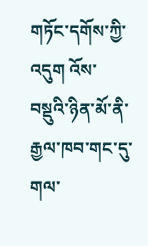གཏོང་དགོས་ཀྱི་འདུག འོས་བསྡུའི་ཉིན་མོ་ནི་རྒྱལ་ཁབ་གང་དུ་གལ་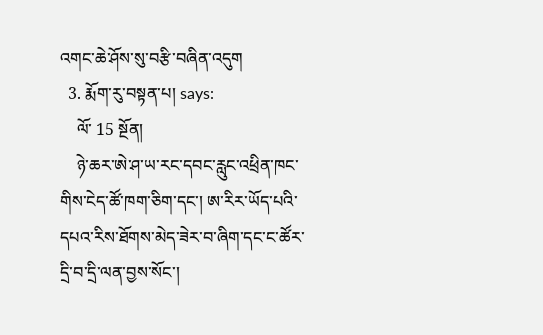འགང་ཆེ་ཤོས་སུ་བརྩི་བཞིན་འདུག
  3. རྨོག་རུ་བསྟན་པ། says:
    ལོ་ 15 སྔོན།
    ཉེ་ཆར་ཨེ་ཤ་ཡ་རང་དབང་རླུང་འཕྲིན་ཁང་གིས་ངེད་ཚོ་ཁག་ཅིག་དང་། ཨ་རིར་ཡོད་པའི་དཔའ་རིས་ཐོགས་མེད་ཟེར་བ་ཞིག་དང་ང་ཚོར་དྲི་བ་དྲི་ལན་བྱས་སོང་།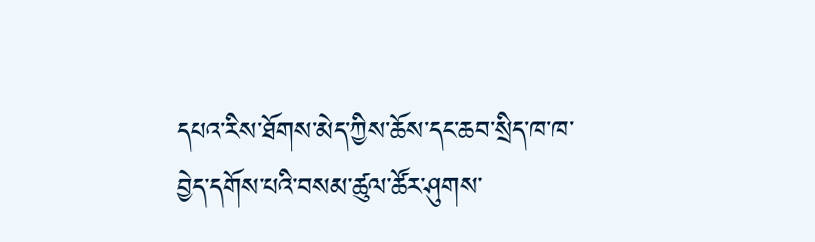དཔའ་རིས་ཐོགས་མེད་ཀྱིས་ཆོས་དང་ཆབ་སྲིད་ཁ་ཁ་བྱེད་དགོས་པའི་བསམ་ཚུལ་ཚོར་ཤུགས་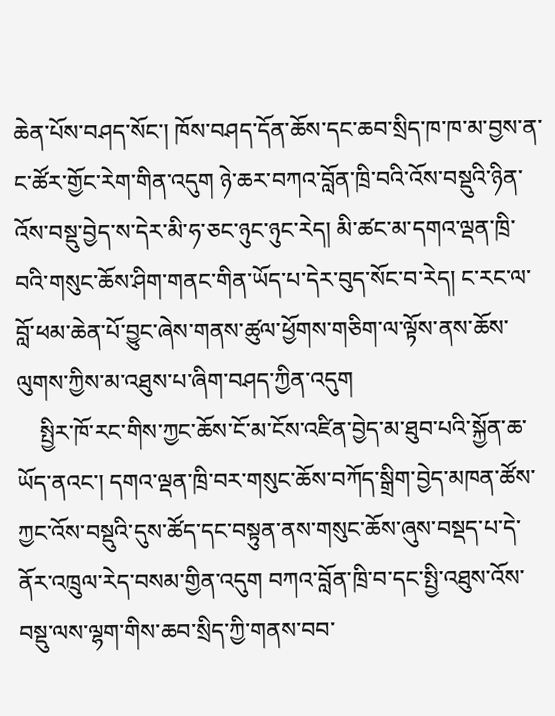ཆེན་པོས་བཤད་སོང་། ཁོས་བཤད་དོན་ཆོས་དང་ཆབ་སྲིད་ཁ་ཁ་མ་བྱས་ན་ང་ཚོར་གྱོང་རེག་གིན་འདུག ཉེ་ཆར་བཀའ་བློན་ཁྲི་བའི་འོས་བསྡུའི་ཉིན་འོས་བསྡུ་བྱེད་ས་དེར་མི་ཧ་ཅང་ཉུང་ཉུང་རེད། མི་ཚང་མ་དགའ་ལྡན་ཁྲི་བའི་གསུང་ཆོས་ཤིག་གནང་གིན་ཡོད་པ་དེར་བུད་སོང་བ་རེད། ང་རང་ལ་བློ་ཕམ་ཆེན་པོ་བྱུང་ཞེས་གནས་ཚུལ་ཕྱོགས་གཅིག་ལ་ལྟོས་ནས་ཆོས་ལུགས་ཀྱིས་མ་འཐུས་པ་ཞིག་བཤད་ཀྱིན་འདུག
    སྤྱིར་ཁོ་རང་གིས་ཀྱང་ཆོས་ངོ་མ་ངོས་འཛིན་བྱེད་མ་ཐུབ་པའི་སྐྱོན་ཆ་ཡོད་ནའང་། དགའ་ལྡན་ཁྲི་བར་གསུང་ཆོས་བཀོད་སྒྲིག་བྱེད་མཁན་ཚོས་ཀྱང་འོས་བསྡུའི་དུས་ཚོད་དང་བསྟུན་ནས་གསུང་ཆོས་ཞུས་བསྡད་པ་དེ་ནོར་འཁྲུལ་རེད་བསམ་གྱིན་འདུག བཀའ་བློན་ཁྲི་བ་དང་སྤྱི་འཐུས་འོས་བསྡུ་ལས་ལྷག་གིས་ཆབ་སྲིད་ཀྱི་གནས་བབ་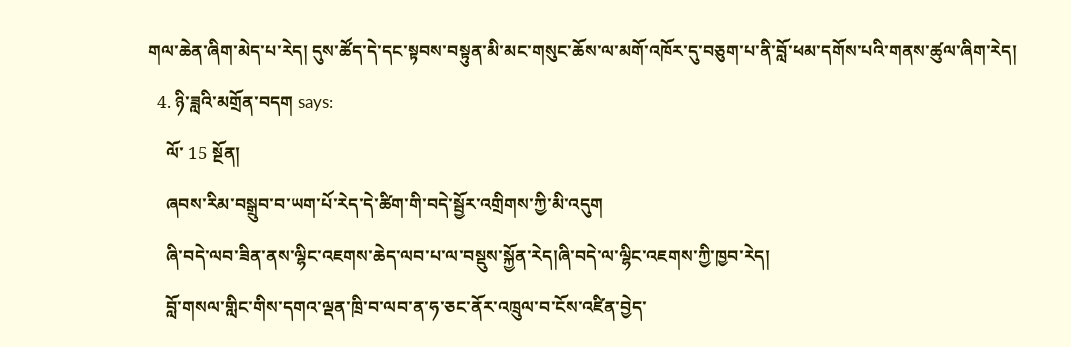གལ་ཆེན་ཞིག་མེད་པ་རེད། དུས་ཚོད་དེ་དང་སྟབས་བསྟུན་མི་མང་གསུང་ཆོས་ལ་མགོ་འཁོར་དུ་བཅུག་པ་ནི་བློ་ཕམ་དགོས་པའི་གནས་ཚུལ་ཞིག་རེད།
  4. ཉི་ཟླའི་མགྲོན་བདག says:
    ལོ་ 15 སྔོན།
    ཞབས་རིམ་བསྒྲུབ་བ་ཡག་པོ་རེད་དེ་ཚིག་གི་བདེ་སྦྱོར་འགྲིགས་ཀྱི་མི་འདུག
    ཞི་བདེ་ལབ་ཟིན་ནས་ལྷིང་འཇགས་ཆེད་ལབ་པ་ལ་བསྡུས་སྐྱོན་རེད།ཞི་བདེ་ལ་ལྷིང་འཇགས་ཀྱི་ཁྱབ་རེད།
    བློ་གསལ་གླིང་གིས་དགའ་ལྡན་ཁྲི་བ་ལབ་ན་ཧ་ཅང་ནོར་འཁྲུལ་བ་ངོས་འཛིན་བྱེད་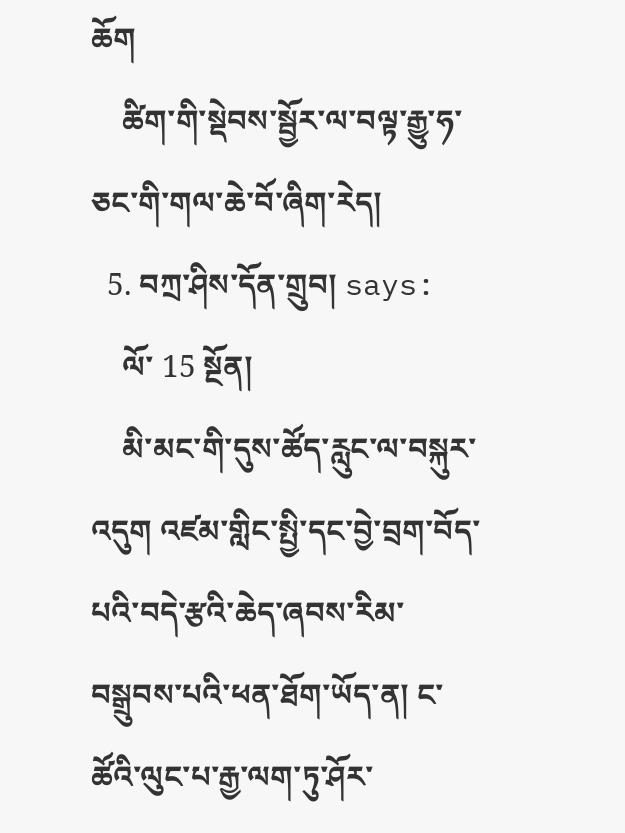ཆོག
    ཚིག་གི་སྡེབས་སྦྱོར་ལ་བལྟ་རྒྱུ་ཧ་ཅང་གི་གལ་ཆེ་བོ་ཞིག་རེད།
  5. བཀྲ་ཤིས་དོན་གྲུབ། says:
    ལོ་ 15 སྔོན།
    མི་མང་གི་དུས་ཚོད་རླུང་ལ་བསྐུར་འདུག འཛམ་གླིང་སྤྱི་དང་བྱེ་བྲག་བོད་པའི་བདེ་རྩའི་ཆེད་ཞབས་རིམ་བསྒྲུབས་པའི་ཕན་ཐོག་ཡོད་ན། ང་ཚོའི་ལུང་པ་རྒྱ་ལག་ཏུ་ཤོར་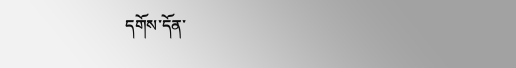དགོས་དོན་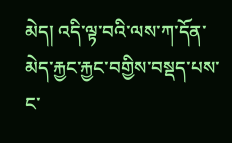མེད། འདི་ལྟ་བའི་ལས་ཀ་དོན་མེད་རྐྱང་རྐྱང་བགྱིས་བསྡད་པས་ང་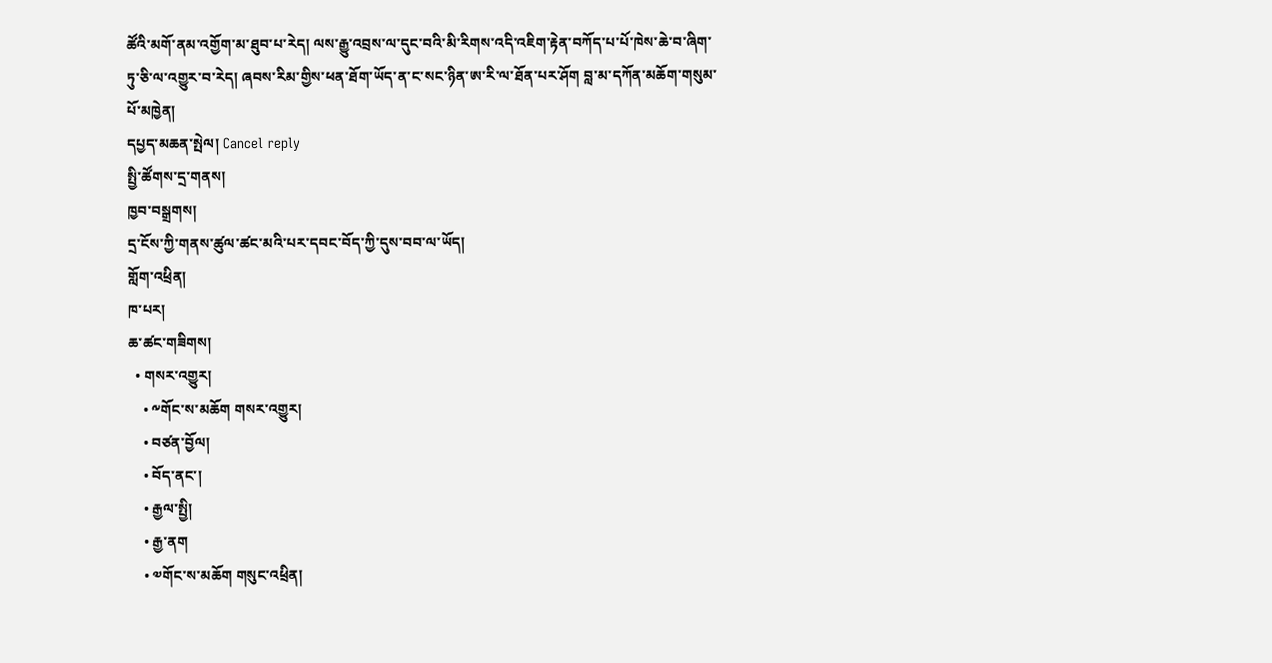ཚོའི་མགོ་ནམ་འགྱོག་མ་ཐུབ་པ་རེད། ལས་རྒྱུ་འབྲས་ལ་དུང་བའི་མི་རིགས་འདི་འཇིག་རྟེན་བཀོད་པ་པོ་ཁེས་ཆེ་བ་ཞིག་ཏུ་ཅི་ལ་འགྱུར་བ་རེད། ཞབས་རིམ་གྱིས་ཕན་ཐོག་ཡོད་ན་ང་སང་ཉིན་ཨ་རི་ལ་ཐོན་པར་ཤོག བླ་མ་དཀོན་མཆོག་གསུམ་པོ་མཁྱེན།
དཔྱད་མཆན་སྤེལ། Cancel reply
སྤྱི་ཚོགས་དྲ་གནས།
ཁྱབ་བསྒྲགས།
དྲ་ངོས་ཀྱི་གནས་ཚུལ་ཚང་མའི་པར་དབང་བོད་ཀྱི་དུས་བབ་ལ་ཡོད།
གློག་འཕྲིན།
ཁ་པར།
ཆ་ཚང་གཟིགས།
  • གསར་འགྱུར།
    • ༸གོང་ས་མཆོག གསར་འགྱུར།
    • བཙན་བྱོལ།
    • བོད་ནང་།
    • རྒྱལ་སྤྱི།
    • རྒྱ་ནག
    • ༧གོང་ས་མཆོག གསུང་འཕྲིན།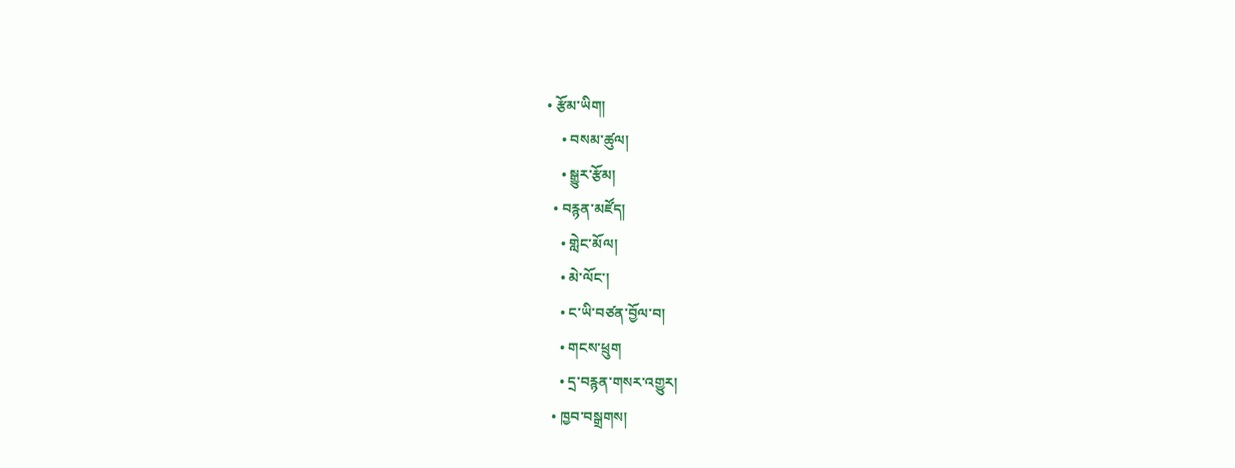• རྩོམ་ཡིག།
    • བསམ་ཚུལ།
    • སྒྱུར་རྩོམ།
  • བརྙན་མཛོད།
    • གླེང་མོལ།
    • མེ་ལོང་།
    • ང་ཡི་བཙན་བྱོལ་བ།
    • གངས་ཕྲུག
    • དྲ་བརྙན་གསར་འགྱུར།
  • ཁྱབ་བསྒྲགས།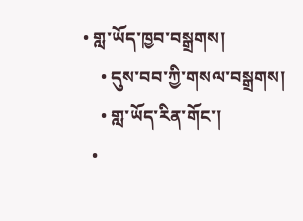• གླ་ཡོད་ཁྱབ་བསྒྲགས།
    • དུས་བབ་ཀྱི་གསལ་བསྒྲགས།
    • གླ་ཡོད་རིན་གོང་།
  •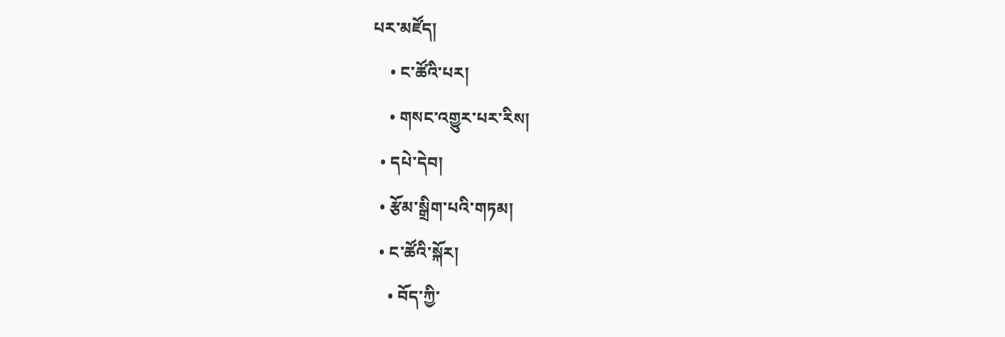པར་མཛོད།
    • ང་ཚོའི་པར།
    • གསང་འགྱུར་པར་རིས།
  • དཔེ་དེབ།
  • རྩོམ་སྒྲིག་པའི་གཏམ།
  • ང་ཚོའི་སྐོར།
    • བོད་ཀྱི་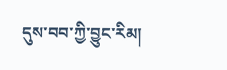དུས་བབ་ཀྱི་བྱུང་རིམ།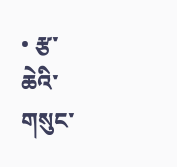• རྩ་ཆེའི་གསུང་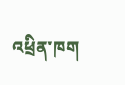འཕྲིན་ཁག